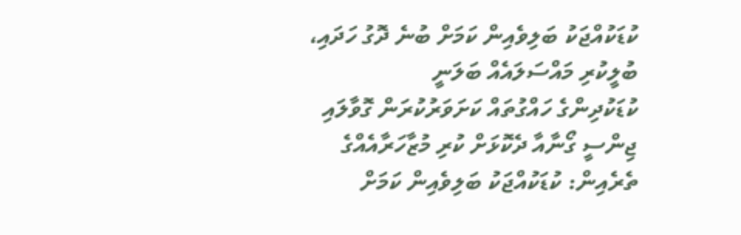ކުޑަކުއްޖަކު ބަލިވެއިން ކަމަށް ބުނެ ދޮގު ހަދައި، ބުލީކުރި މައްސަލައެއް ބަލަނީ
ކުޑަކުދިންގެ ހައްގުތައް ކަށަވަރުކުރަން ގޮވާލައި ޖިންސީ ގޯނާއާ ދެކޮޅަށް ކުރި މުޒާހަރާއެއްގެ ތެރެއިން: ކުޑަކުއްޖަކު ބަލިވެއިން ކަމަށް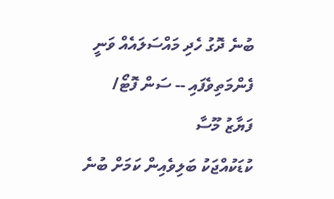ބުނެ ދޮގު ހެދި މައްސަލައެއް ވަނީ ފެންމަތިވެފައި -- ސަން ފޮޓޯ/ ފަޔާޒު މޫސާ
ކުޑަކުއްޖަކު ބަލިވެއިން ކަމަށް ބުނެ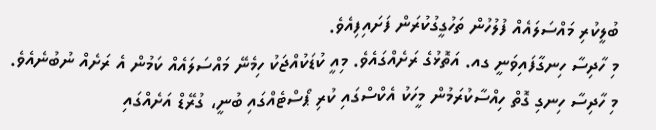ބުލީކުރި މައްސަލައެއް ފުލުހުން ތަހުގީގުކުރަން ފަށައިފިއެވެ.
މި ހާދިސާ ހިނގާފައިވަނީ ގއ. އަތޮޅުގެ ރަށެއްގައެވެ. މިއީ ކުޑަކުއްޖަކު ހިމެނޭ މައްސަލައެއް ކަމުން އެ ރަށެއް ނުބުނެއެވެ.
މި ހާދިސާ ހިނގި ގޮތް ހިއްސާކުރަމުން މީހަކު އެކްސްގައި ކުރި ޕޯސްޓެއްގައި ބުނީ، ގުރޭޑް އަށެއްގައި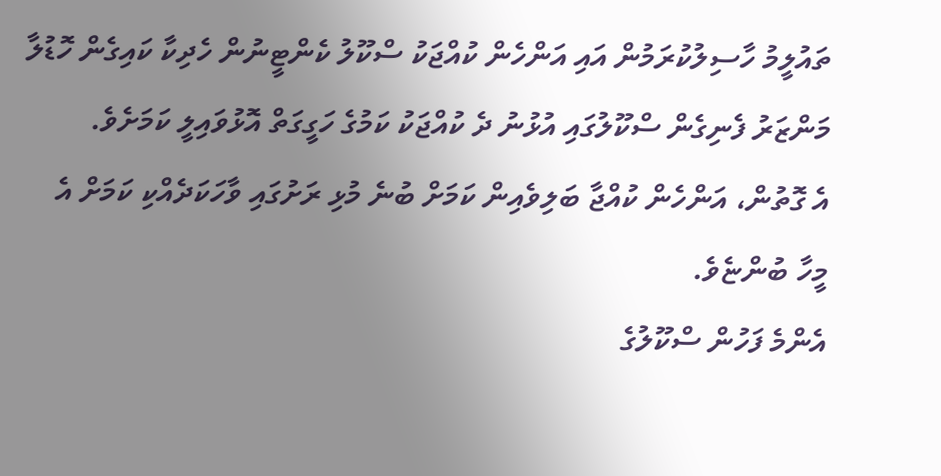ތައުލީމު ހާސިލުކުރަމުން އައި އަންހެން ކުއްޖަކު ސްކޫލު ކެންޓީނުން ހެދިކާ ކައިގެން ހޮޑުލާ މަންޒަރު ފެނިގެން ސްކޫލުގައި އުޅުނު ދެ ކުއްޖަކު ކަމުގެ ހަގީގަތް އޮޅުވައިލީ ކަމަށެވެ.
އެ ގޮތުން، އަންހެން ކުއްޖާ ބަލިވެއިން ކަމަށް ބުނެ މުޅި ރަށުގައި ވާހަކަދެއްކި ކަމަށް އެ މީހާ ބުންޏެވެ.
އެންމެ ފަހުން ސްކޫލުގެ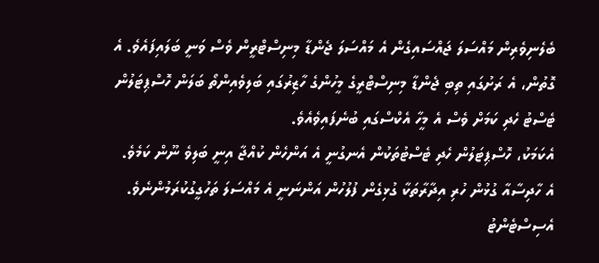ބެލެނިވެރިން މައްސަލަ ޖައްސައިގެން އެ މައްސަލަ ޖެންޑާ މިނިސްޓްރީން ވެސް ވަނީ ބަލައިފައެވެ. އެ ގޮތުން، އެ ރަށުގައި ތިބި ޖެންޑާ މިނިސްޓްރީގެ މީހުންގެ ހާޒިރުގައި ބަލިވެއިންތޯ ބަލަން ހޮސްޕިޓަލުން ޓެސްޓު ހެދި ކަމަށް ވެސް އެ މީހާ އެކްސްގައި ބުނެފައިވެއެވެ.
އެކަމަކު، ހޮސްޕިޓަލުން ހެދި ޓެސްޓުތަކުން އެނގުނީ އެ އަންހެން ކުއްޖާ އިނީ ބަލިވެ ނޫން ކަމެވެ.
އެ ހާދިސާއާ ގުޅުން ހުރި އިދާރާތަކާ ގުޅިގެން ފުލުހުން އަންނަނީ އެ މައްސަލަ ތަހުގީގުކުރަމުންނެވެ.
އެސިސްޓެންޓު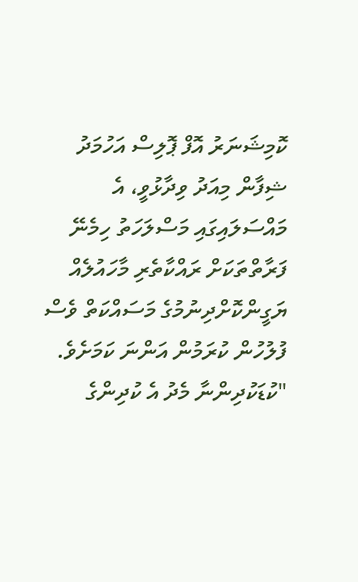ކޮމިޝަނަރު އޮފް ޕޮލިސް އަހުމަދު ޝިފާން މިއަދު ވިދާޅުވީ، އެ މައްސަލައިގައި މަސްލަހަތު ހިމެނޭ ފަރާތްތަކަށް ރައްކާތެރި މާހައުލެއް ޔަގީންކޮށްދިނުމުގެ މަސައްކަތް ވެސް ފުލުހުން ކުރަމުން އަންނަ ކަމަށެވެ.
"ކުޑަކުދިންނާ މެދު އެ ކުދިންގެ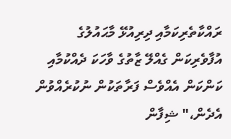ރައްކާތެރިކަމާއި ދިރިއުޅޭ މާޙައުލުގެ އުފާވެރިކަން ގެއްލޭ ޒާތުގެ ވާހަކަ ދެއްކުމާއި ކަންކަން އެއްވެސް ފަރާތަކުން ނުކުރެއްވުން އެދެން،" ޝިފާން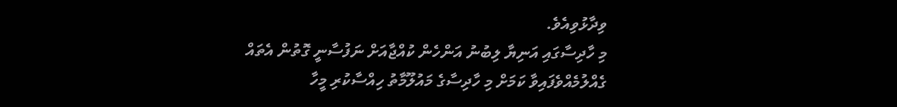ވިދާޅުވިއެވެ.
މި ހާދިސާގައި އަނިޔާ ލިބުނު އަންހެން ކުއްޖާއަށް ނަފުސާނީ ގޮތުން އެތައް ގެއްލުމެއްވެފައިވާ ކަމަށް މި ހާދިސާގެ މައުލޫމާތު ހިއްސާކުރި މީހާ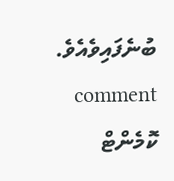ބުނެފައިވެއެވެ.
comment ކޮމެންޓް